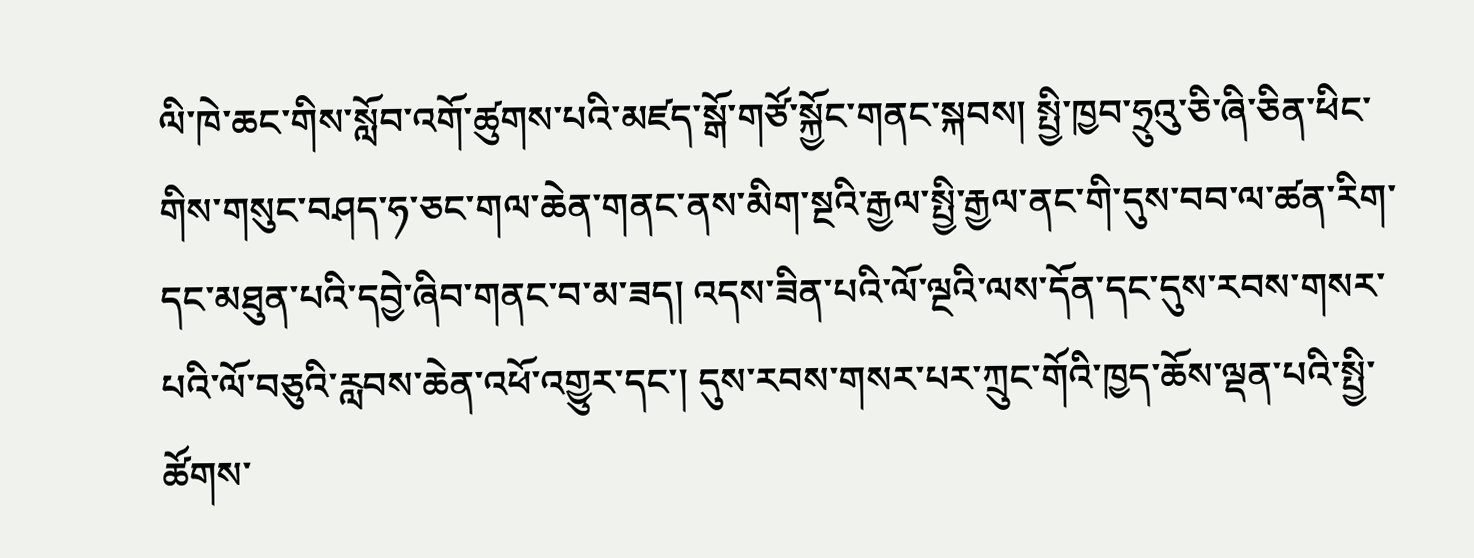ལི་ཁེ་ཆང་གིས་སློབ་འགོ་ཚུགས་པའི་མཛད་སྒོ་གཙོ་སྐྱོང་གནང་སྐབས། སྤྱི་ཁྱབ་ཧྲུའུ་ཅི་ཞི་ཅིན་ཕིང་གིས་གསུང་བཤད་ཧ་ཅང་གལ་ཆེན་གནང་ནས་མིག་སྔའི་རྒྱལ་སྤྱི་རྒྱལ་ནང་གི་དུས་བབ་ལ་ཚན་རིག་དང་མཐུན་པའི་དབྱེ་ཞིབ་གནང་བ་མ་ཟད། འདས་ཟིན་པའི་ལོ་ལྔའི་ལས་དོན་དང་དུས་རབས་གསར་པའི་ལོ་བཅུའི་རླབས་ཆེན་འཕོ་འགྱུར་དང་། དུས་རབས་གསར་པར་ཀྲུང་གོའི་ཁྱད་ཆོས་ལྡན་པའི་སྤྱི་ཚོགས་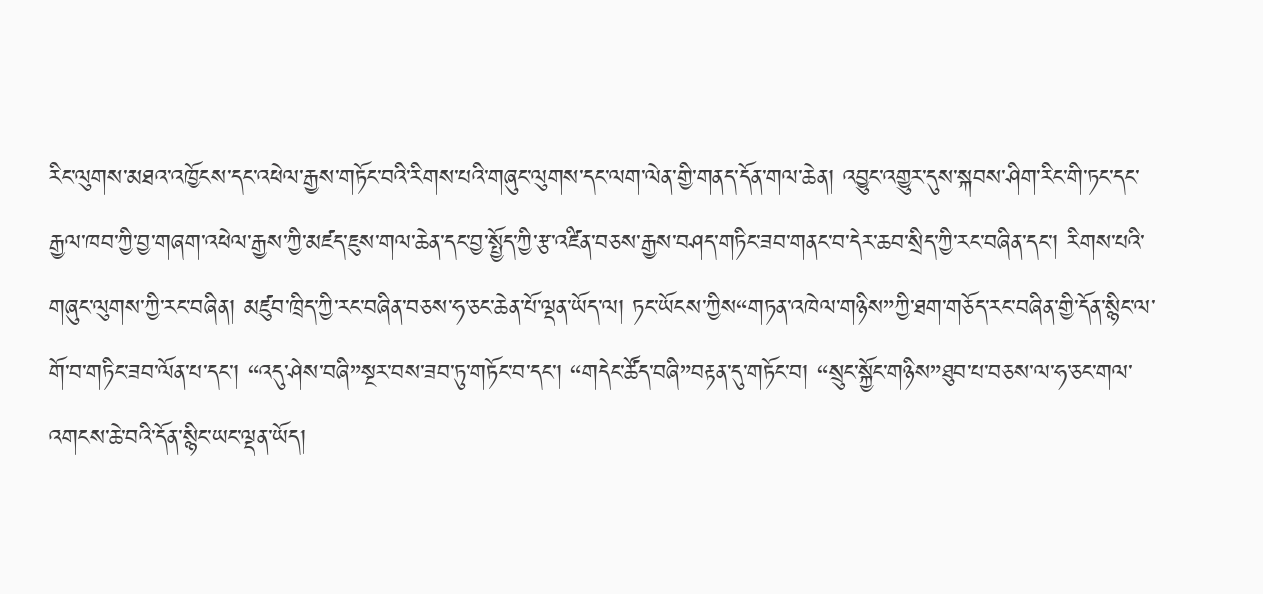རིང་ལུགས་མཐའ་འཁྱོངས་དང་འཕེལ་རྒྱས་གཏོང་བའི་རིགས་པའི་གཞུང་ལུགས་དང་ལག་ལེན་གྱི་གནད་དོན་གལ་ཆེན། འབྱུང་འགྱུར་དུས་སྐབས་ཤིག་རིང་གི་ཏང་དང་རྒྱལ་ཁབ་ཀྱི་བྱ་གཞག་འཕེལ་རྒྱས་ཀྱི་མཛད་ཇུས་གལ་ཆེན་དང་བྱ་སྤྱོད་ཀྱི་རྩ་འཛིན་བཅས་རྒྱས་བཤད་གཏིང་ཟབ་གནང་བ་དེར་ཆབ་སྲིད་ཀྱི་རང་བཞིན་དང་། རིགས་པའི་གཞུང་ལུགས་ཀྱི་རང་བཞིན། མཛུབ་ཁྲིད་ཀྱི་རང་བཞིན་བཅས་ཧ་ཅང་ཆེན་པོ་ལྡན་ཡོད་ལ། ཏང་ཡོངས་ཀྱིས“གཏན་འཁེལ་གཉིས”ཀྱི་ཐག་གཅོད་རང་བཞིན་གྱི་དོན་སྙིང་ལ་གོ་བ་གཏིང་ཟབ་ལོན་པ་དང་། “འདུ་ཤེས་བཞི”སྔར་བས་ཟབ་ཏུ་གཏོང་བ་དང་། “གདེང་ཚོད་བཞི”བརྟན་དུ་གཏོང་བ། “སྲུང་སྐྱོང་གཉིས”ཐུབ་པ་བཅས་ལ་ཧ་ཅང་གལ་འགངས་ཆེ་བའི་དོན་སྙིང་ཡང་ལྡན་ཡོད།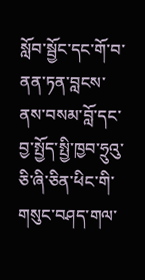སློབ་སྦྱོང་དང་གོ་བ་ནན་ཏན་བླངས་ནས་བསམ་བློ་དང་བྱ་སྤྱོད་སྤྱི་ཁྱབ་ཧྲུའུ་ཅི་ཞི་ཅིན་ཕིང་གི་གསུང་བཤད་གལ་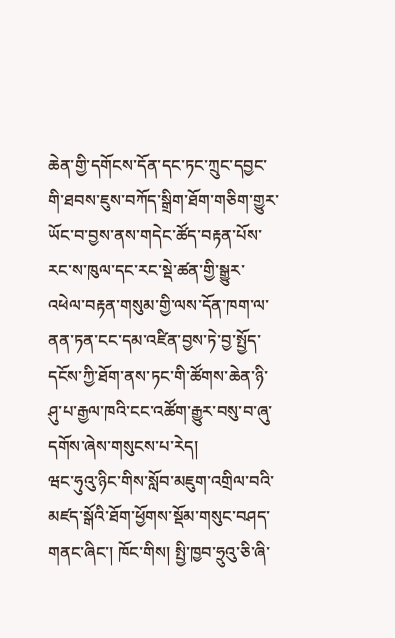ཆེན་གྱི་དགོངས་དོན་དང་ཏང་ཀྲུང་དབྱང་གི་ཐབས་ཇུས་བཀོད་སྒྲིག་ཐོག་གཅིག་གྱུར་ཡོང་བ་བྱས་ནས་གདེང་ཚོད་བརྟན་པོས་རང་ས་ཁུལ་དང་རང་སྡེ་ཚན་གྱི་སྒྱུར་འཕེལ་བརྟན་གསུམ་གྱི་ལས་དོན་ཁག་ལ་ནན་ཏན་ངང་དམ་འཛིན་བྱས་ཏེ་བྱ་སྤྱོད་དངོས་ཀྱི་ཐོག་ནས་ཏང་གི་ཚོགས་ཆེན་ཉི་ཤུ་པ་རྒྱལ་ཁའི་ངང་འཚོག་རྒྱུར་བསུ་བ་ཞུ་དགོས་ཞེས་གསུངས་པ་རེད།
ཝང་ཧུའུ་ཉིང་གིས་སློབ་མཇུག་འགྲིལ་བའི་མཛད་སྒོའི་ཐོག་ཕྱོགས་སྡོམ་གསུང་བཤད་གནང་ཞིང་། ཁོང་གིས། སྤྱི་ཁྱབ་ཧྲུའུ་ཅི་ཞི་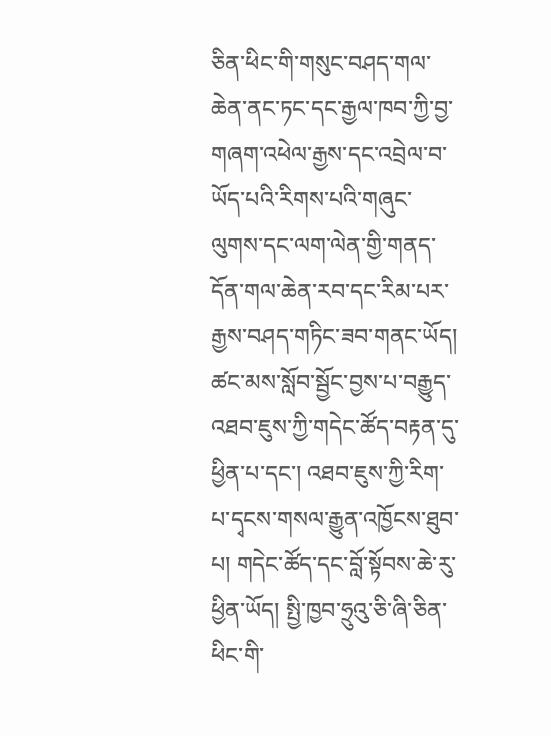ཅིན་ཕིང་གི་གསུང་བཤད་གལ་ཆེན་ནང་ཏང་དང་རྒྱལ་ཁབ་ཀྱི་བྱ་གཞག་འཕེལ་རྒྱས་དང་འབྲེལ་བ་ཡོད་པའི་རིགས་པའི་གཞུང་ལུགས་དང་ལག་ལེན་གྱི་གནད་དོན་གལ་ཆེན་རབ་དང་རིམ་པར་རྒྱས་བཤད་གཏིང་ཟབ་གནང་ཡོད། ཚང་མས་སློབ་སྦྱོང་བྱས་པ་བརྒྱུད་འཐབ་ཇུས་ཀྱི་གདེང་ཚོད་བརྟན་དུ་ཕྱིན་པ་དང་། འཐབ་ཇུས་ཀྱི་རིག་པ་དྭངས་གསལ་རྒྱུན་འཁྱོངས་ཐུབ་པ། གདེང་ཚོད་དང་བློ་སྟོབས་ཆེ་རུ་ཕྱིན་ཡོད། སྤྱི་ཁྱབ་ཧྲུའུ་ཅི་ཞི་ཅིན་ཕིང་གི་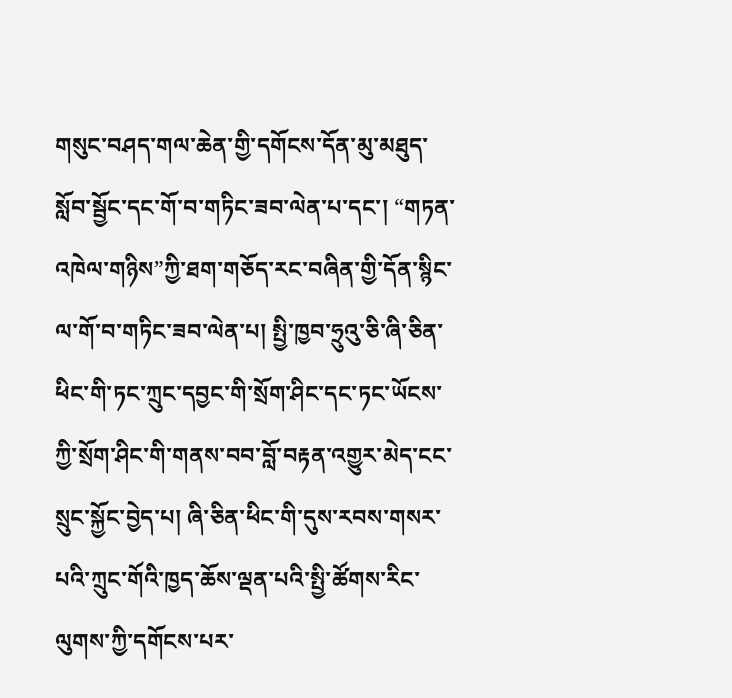གསུང་བཤད་གལ་ཆེན་གྱི་དགོངས་དོན་མུ་མཐུད་སློབ་སྦྱོང་དང་གོ་བ་གཏིང་ཟབ་ལེན་པ་དང་། “གཏན་འཁེལ་གཉིས”ཀྱི་ཐག་གཅོད་རང་བཞིན་གྱི་དོན་སྙིང་ལ་གོ་བ་གཏིང་ཟབ་ལེན་པ། སྤྱི་ཁྱབ་ཧྲུའུ་ཅི་ཞི་ཅིན་ཕིང་གི་ཏང་ཀྲུང་དབྱང་གི་སྲོག་ཤིང་དང་ཏང་ཡོངས་ཀྱི་སྲོག་ཤིང་གི་གནས་བབ་བློ་བརྟན་འགྱུར་མེད་ངང་སྲུང་སྐྱོང་བྱེད་པ། ཞི་ཅིན་ཕིང་གི་དུས་རབས་གསར་པའི་ཀྲུང་གོའི་ཁྱད་ཆོས་ལྡན་པའི་སྤྱི་ཚོགས་རིང་ལུགས་ཀྱི་དགོངས་པར་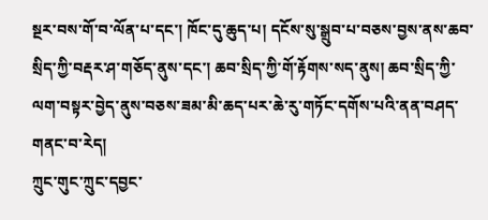སྔར་བས་གོ་བ་ལོན་པ་དང་། ཁོང་དུ་ཆུད་པ། དངོས་སུ་སྒྲུབ་པ་བཅས་བྱས་ནས་ཆབ་སྲིད་ཀྱི་བརྡར་ཤ་གཅོད་ནུས་དང་། ཆབ་སྲིད་ཀྱི་གོ་རྟོགས་སད་ནུས། ཆབ་སྲིད་ཀྱི་ལག་བསྟར་བྱེད་ནུས་བཅས་ཟམ་མི་ཆད་པར་ཆེ་རུ་གཏོང་དགོས་པའི་ནན་བཤད་གནང་བ་རེད།
ཀྲུང་གུང་ཀྲུང་དབྱང་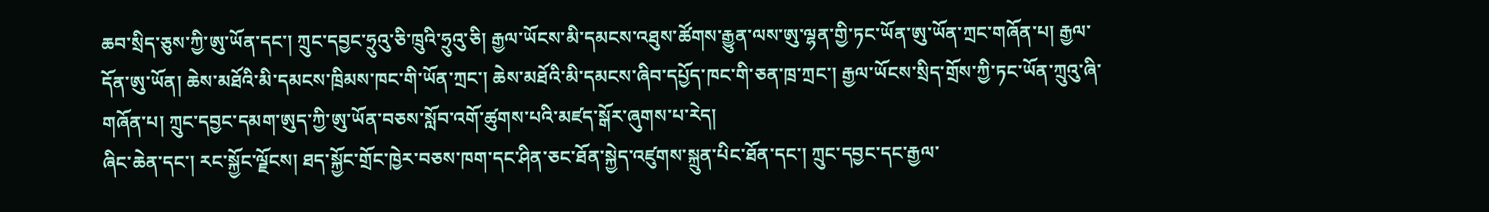ཆབ་སྲིད་ཅུས་ཀྱི་ཨུ་ཡོན་དང་། ཀྲུང་དབྱང་ཧྲུའུ་ཅི་ཁྲུའི་ཧྲུའུ་ཅི། རྒྱལ་ཡོངས་མི་དམངས་འཐུས་ཚོགས་རྒྱུན་ལས་ཨུ་ལྷན་གྱི་ཏང་ཡོན་ཨུ་ཡོན་ཀྲང་གཞོན་པ། རྒྱལ་དོན་ཨུ་ཡོན། ཆེས་མཐོའི་མི་དམངས་ཁྲིམས་ཁང་གི་ཡོན་ཀྲང་། ཆེས་མཐོའི་མི་དམངས་ཞིབ་དཔྱོད་ཁང་གི་ཅན་ཁྲ་ཀྲང་། རྒྱལ་ཡོངས་སྲིད་གྲོས་ཀྱི་ཏང་ཡོན་ཀྲུའུ་ཞི་གཞོན་པ། ཀྲུང་དབྱང་དམག་ཨུད་ཀྱི་ཨུ་ཡོན་བཅས་སློབ་འགོ་ཚུགས་པའི་མཛད་སྒོར་ཞུགས་པ་རེད།
ཞིང་ཆེན་དང་། རང་སྐྱོང་ལྗོངས། ཐད་སྐྱོང་གྲོང་ཁྱེར་བཅས་ཁག་དང་ཤིན་ཅང་ཐོན་སྐྱེད་འཛུགས་སྐྲུན་པིང་ཐོན་དང་། ཀྲུང་དབྱང་དང་རྒྱལ་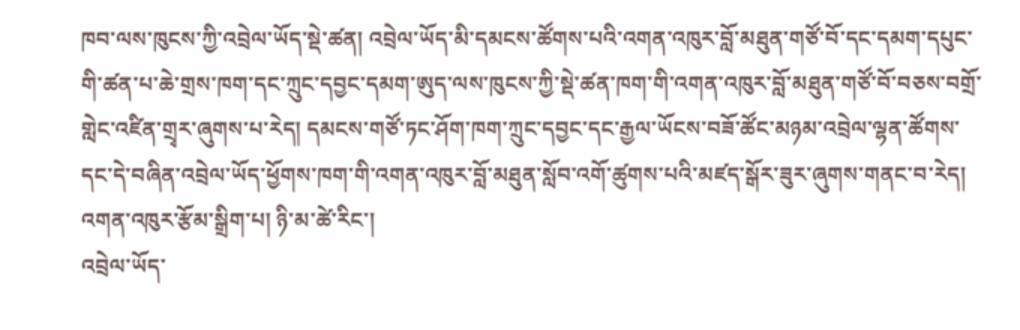ཁབ་ལས་ཁུངས་ཀྱི་འབྲེལ་ཡོད་སྡེ་ཚན། འབྲེལ་ཡོད་མི་དམངས་ཚོགས་པའི་འགན་འཁུར་བློ་མཐུན་གཙོ་བོ་དང་དམག་དཔུང་གི་ཚན་པ་ཆེ་གྲས་ཁག་དང་ཀྲུང་དབྱང་དམག་ཨུད་ལས་ཁུངས་ཀྱི་སྡེ་ཚན་ཁག་གི་འགན་འཁུར་བློ་མཐུན་གཙོ་བོ་བཅས་བགྲོ་གླེང་འཛིན་གྲྭར་ཞུགས་པ་རེད། དམངས་གཙོ་ཏང་ཤོག་ཁག་ཀྲུང་དབྱང་དང་རྒྱལ་ཡོངས་བཟོ་ཚོང་མཉམ་འབྲེལ་ལྷན་ཚོགས་དང་དེ་བཞིན་འབྲེལ་ཡོད་ཕྱོགས་ཁག་གི་འགན་འཁུར་བློ་མཐུན་སློབ་འགོ་ཚུགས་པའི་མཛད་སྒོར་ཟུར་ཞུགས་གནང་བ་རེད།
འགན་འཁུར་རྩོམ་སྒྲིག་པ། ཉི་མ་ཚེ་རིང་།
འབྲེལ་ཡོད་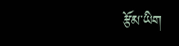རྩོམ་ཡིག